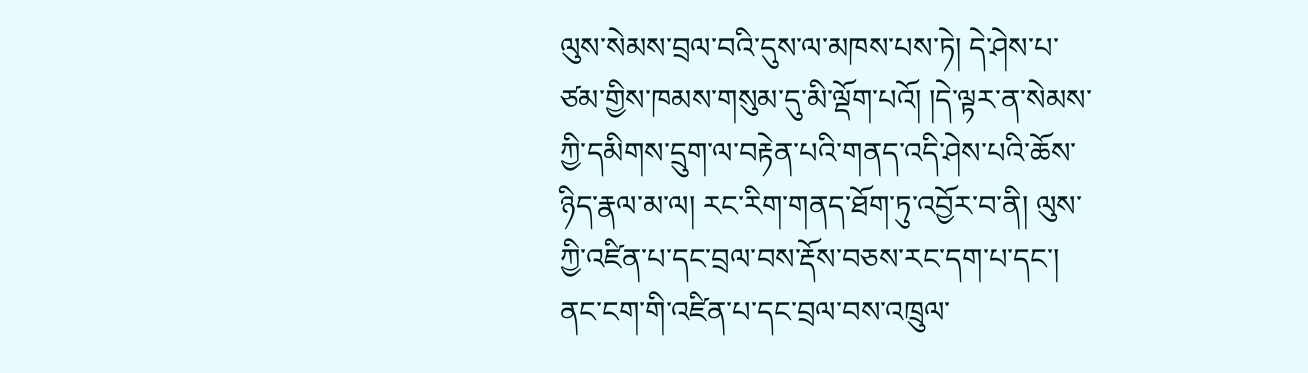ལུས་སེམས་བྲལ་བའི་དུས་ལ་མཁས་པས་ཏེ། དེ་ཤེས་པ་ཙམ་གྱིས་ཁམས་གསུམ་དུ་མི་ལྡོག་པའོ། །དེ་ལྟར་ན་སེམས་ཀྱི་དམིགས་དྲུག་ལ་བརྟེན་པའི་གནད་འདི་ཤེས་པའི་ཆོས་ཉིད་རྣལ་མ་ལ། རང་རིག་གནད་ཐོག་ཏུ་འབྱོར་བ་ནི། ལུས་ཀྱི་འཛིན་པ་དང་བྲལ་བས་རྡོས་བཅས་རང་དག་པ་དང་། ནང་ངག་གི་འཛིན་པ་དང་བྲལ་བས་འཁྲུལ་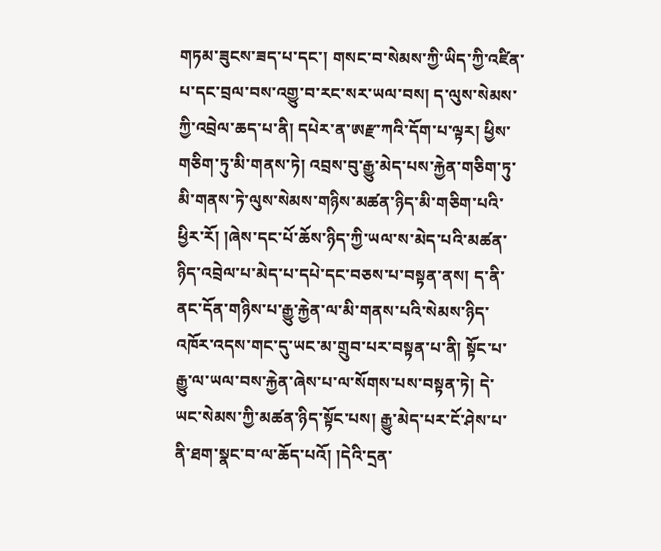གཏམ་ཟུངས་ཟད་པ་དང་། གསང་བ་སེམས་ཀྱི་ཡིད་ཀྱི་འཛིན་པ་དང་བྲལ་བས་འགྱུ་བ་རང་སར་ཡལ་བས། ད་ལུས་སེམས་ཀྱི་འབྲེལ་ཆད་པ་ནི། དཔེར་ན་ཨརྫ་ཀའི་དོག་པ་ལྟར། ཕྱིས་གཅིག་ཏུ་མི་གནས་ཏེ། འབྲས་བུ་རྒྱུ་མེད་པས་རྐྱེན་གཅིག་ཏུ་མི་གནས་ཏེ་ལུས་སེམས་གཉིས་མཚན་ཉིད་མི་གཅིག་པའི་ཕྱིར་རོ། །ཞེས་དང་པོ་ཆོས་ཉིད་ཀྱི་ཡལ་ས་མེད་པའི་མཚན་ཉིད་འབྲེལ་པ་མེད་པ་དཔེ་དང་བཅས་པ་བསྟན་ནས། ད་ནི་ནང་དོན་གཉིས་པ་རྒྱུ་རྐྱེན་ལ་མི་གནས་པའི་སེམས་ཉིད་འཁོར་འདས་གང་དུ་ཡང་མ་གྲུབ་པར་བསྟན་པ་ནི། སྟོང་པ་རྒྱུ་ལ་ཡལ་བས་རྐྱེན་ཞེས་པ་ལ་སོགས་པས་བསྟན་ཏེ། དེ་ཡང་སེམས་ཀྱི་མཚན་ཉིད་སྟོང་པས། རྒྱུ་མེད་པར་ངོ་ཤེས་པ་ནི་ཐག་སྣང་བ་ལ་ཆོད་པའོ། །དེའི་དྲན་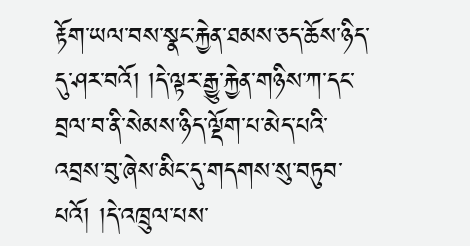རྟོག་ཡལ་བས་སྣང་རྐྱེན་ཐམས་ཅད་ཆོས་ཉིད་དུ་ཤར་བའོ། །དེ་ལྟར་རྒྱུ་རྐྱེན་གཉིས་ཀ་དང་བྲལ་བ་ནི་སེམས་ཉིད་ལྡོག་པ་མེད་པའི་འབྲས་བུ་ཞེས་མིང་དུ་གདགས་སུ་བཏུབ་པའོ། །དེ་འཁྲུལ་པས་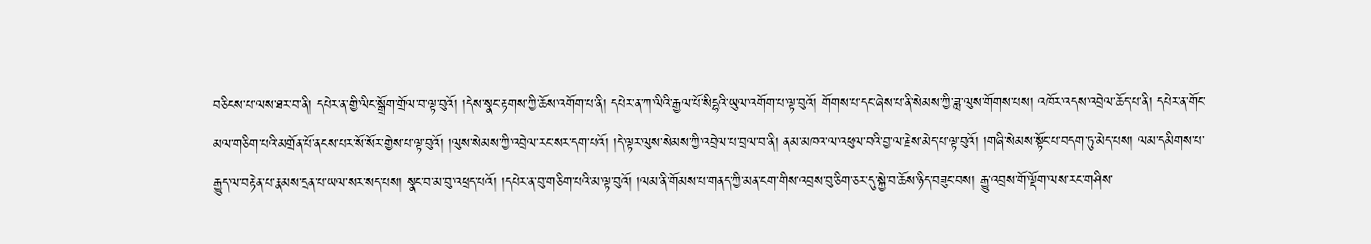བཅིངས་པ་ལས་ཐར་བ་ནི། དཔེར་ན་གྱི་ལིང་སྒྲོག་གྲོལ་བ་ལྟ་བུའོ། །དེས་སྣང་རྟགས་ཀྱི་ཆོས་འགོག་པ་ནི། དཔེར་ན་ཀ་ལིའི་རྒྱལ་པོ་སིདྷའི་ཡུལ་འགོག་པ་ལྟ་བུའོ། གོགས་པ་དང་ཞེས་པ་ནི་སེམས་ཀྱི་ཟླ་ལུས་གོགས་པས། འཁོར་འདས་འབྲེལ་ཆོད་པ་ནི། དཔེར་ན་གོང་མལ་གཅིག་པའི་མགྲོན་པོ་ནངས་པར་སོ་སོར་གྱེས་པ་ལྟ་བུའོ། །ལུས་སེམས་ཀྱི་འབྲེལ་རང་སར་དག་པའོ། །དེ་ལྟར་ལུས་སེམས་ཀྱི་འབྲེལ་པ་བྲལ་བ་ནི། ནམ་མཁའ་ལ་འཕུལ་བའི་བྱ་ལ་རྗེས་མེད་པ་ལྟ་བུའོ། །གཞི་སེམས་སྟོང་པ་བདག་ཏུ་མེད་པས། ལམ་དམིགས་པ་རྒྱུད་ལ་བརྟེན་པ་རྣམས་དྲན་པ་ཡལ་སར་སད་པས། སྣང་བ་མ་བུ་འཕྲད་པའོ། །དཔེར་ན་བུ་གཅིག་པའི་མ་ལྟ་བུའོ། །ལམ་ནི་གོམས་པ་གནད་ཀྱི་མན་ངག་གིས་འབྲས་བུ་ཅིག་ཅར་དུ་སྐྱེ་བ་ཆོས་ཉིད་བཟུང་བས། རྒྱུ་འབྲས་གོ་ལྡོག་ལས་རང་གཤིས་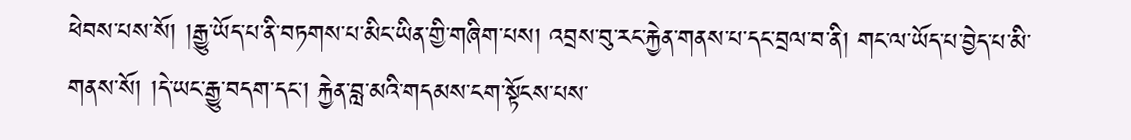ཕེབས་པས་སོ། །རྒྱུ་ཡོད་པ་ནི་བཏགས་པ་མིང་ཡིན་གྱི་གཞིག་པས། འབྲས་བུ་རང་རྐྱེན་གནས་པ་དང་བྲལ་བ་ནི། གང་ལ་ཡོད་པ་བྱེད་པ་མི་གནས་སོ། །དེ་ཡང་རྒྱུ་བདག་དང་། རྐྱེན་བླ་མའི་གདམས་ངག་སྟོངས་པས་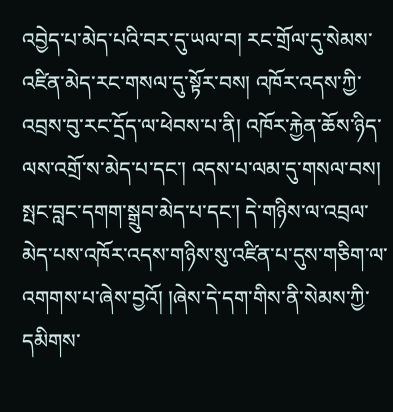འབྱེད་པ་མེད་པའི་བར་དུ་ཡལ་བ། རང་གྲོལ་དུ་སེམས་འཛིན་མེད་རང་གསལ་དུ་སྟོར་བས། འཁོར་འདས་ཀྱི་འབྲས་བུ་རང་དྲོད་ལ་ཕེབས་པ་ནི། འཁོར་རྐྱེན་ཆོས་ཉིད་ལས་འགྲོ་ས་མེད་པ་དང་། འདས་པ་ལམ་དུ་གསལ་བས། སྤང་བླང་དགག་སྒྲུབ་མེད་པ་དང་། དེ་གཉིས་ལ་འབྲལ་མེད་པས་འཁོར་འདས་གཉིས་སུ་འཛིན་པ་དུས་གཅིག་ལ་འགགས་པ་ཞེས་བྱའོ། །ཞེས་དེ་དག་གིས་ནི་སེམས་ཀྱི་དམིགས་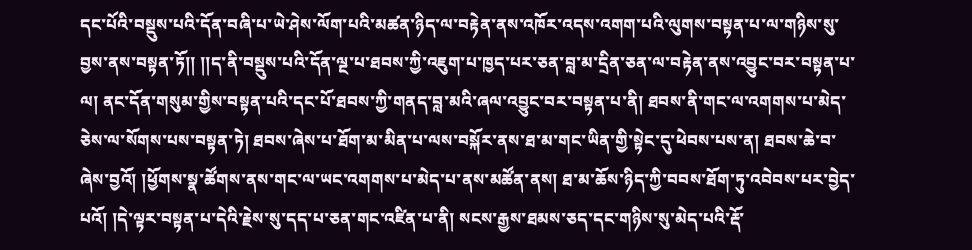དང་པོའི་བསྡུས་པའི་དོན་བཞི་པ་ཡེ་ཤེས་ལོག་པའི་མཚན་ཉིད་ལ་བརྟེན་ནས་འཁོར་འདས་འགག་པའི་ལུགས་བསྟན་པ་ལ་གཉིས་སུ་བྱས་ནས་བསྟན་ཏོ།། །།ད་ནི་བསྡུས་པའི་དོན་ལྔ་པ་ཐབས་ཀྱི་འཇུག་པ་ཁྱད་པར་ཅན་བླ་མ་དྲིན་ཅན་ལ་བརྟེན་ནས་འབྱུང་བར་བསྟན་པ་ལ། ནང་དོན་གསུམ་གྱིས་བསྟན་པའི་དང་པོ་ཐབས་ཀྱི་གནད་བླ་མའི་ཞལ་འབྱུང་བར་བསྟན་པ་ནི། ཐབས་ནི་གང་ལ་འགགས་པ་མེད་ཅེས་ལ་སོགས་པས་བསྟན་ཏེ། ཐབས་ཞེས་པ་ཐོག་མ་མིན་པ་ལས་བསྐོར་ནས་ཐ་མ་གང་ཡིན་གྱི་སྟེང་དུ་ཕེབས་པས་ན། ཐབས་ཆེ་བ་ཞེས་བྱའོ། །ཕྱོགས་སྣ་ཚོགས་ནས་གང་ལ་ཡང་འགགས་པ་མེད་པ་ནས་མཚོན་ནས། ཐ་མ་ཆོས་ཉིད་ཀྱི་བབས་ཐོག་ཏུ་འབེབས་པར་བྱེད་པའོ། །དེ་ལྟར་བསྟན་པ་དེའི་རྗེས་སུ་དད་པ་ཅན་གང་འཛིན་པ་ནི། སངས་རྒྱས་ཐམས་ཅད་དང་གཉིས་སུ་མེད་པའི་རྡོ་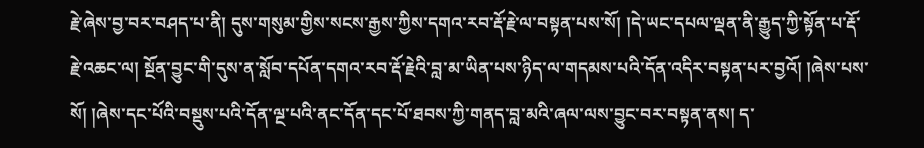རྗེ་ཞེས་བྱ་བར་བཤད་པ་ནི། དུས་གསུམ་གྱིས་སངས་རྒྱས་ཀྱིས་དགའ་རབ་རྡོ་རྗེ་ལ་བསྟན་པས་སོ། །དེ་ཡང་དཔལ་ལྡན་ནི་རྒྱུད་ཀྱི་སྟོན་པ་རྡོ་རྗེ་འཆང་ལ། སྔོན་བྱུང་གི་དུས་ན་སློབ་དཔོན་དགའ་རབ་རྡོ་རྗེའི་བླ་མ་ཡིན་པས་ཉིད་ལ་གདམས་པའི་དོན་འདིར་བསྟན་པར་བྱའོ། །ཞེས་པས་སོ། །ཞེས་དང་པོའི་བསྡུས་པའི་དོན་ལྔ་པའི་ནང་དོན་དང་པོ་ཐབས་ཀྱི་གནད་བླ་མའི་ཞལ་ལས་བྱུང་བར་བསྟན་ནས། ད་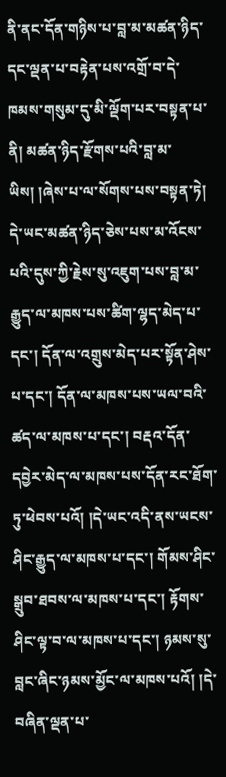ནི་ནང་དོན་གཉིས་པ་བླ་མ་མཚན་ཉིད་དང་ལྡན་པ་བརྟེན་པས་འགྲོ་བ་དེ་ཁམས་གསུམ་དུ་མི་ལྡོག་པར་བསྟན་པ་ནི། མཚན་ཉིད་རྫོགས་པའི་བླ་མ་ཡིས། །ཞེས་པ་ལ་སོགས་པས་བསྟན་ཏེ། དེ་ཡང་མཚན་ཉིད་ཅེས་པས་མ་འོངས་པའི་དུས་ཀྱི་རྗེས་སུ་འཇུག་པས་བླ་མ་རྒྱུད་ལ་མཁས་པས་ཚིག་ལྷད་མེད་པ་དང་། དོན་ལ་འགྲུས་མེད་པར་སྟོན་ཤེས་པ་དང་། དོན་ལ་མཁས་པས་ཡལ་བའི་ཚད་ལ་མཁས་པ་དང་། བརྡའ་དོན་དབྱེར་མེད་ལ་མཁས་པས་དོན་རང་ཐོག་ཏུ་ཕེབས་པའོ། །དེ་ཡང་འདི་ནས་ཡངས་ཤིང་རྒྱུད་ལ་མཁས་པ་དང་། གོམས་ཤིང་སྒྲུབ་ཐབས་ལ་མཁས་པ་དང་། རྟོགས་ཤིང་ལྟ་བ་ལ་མཁས་པ་དང་། ཉམས་སུ་བླང་ཞིང་ཉམས་མྱོང་ལ་མཁས་པའོ། །དེ་བཞིན་ལྡན་པ་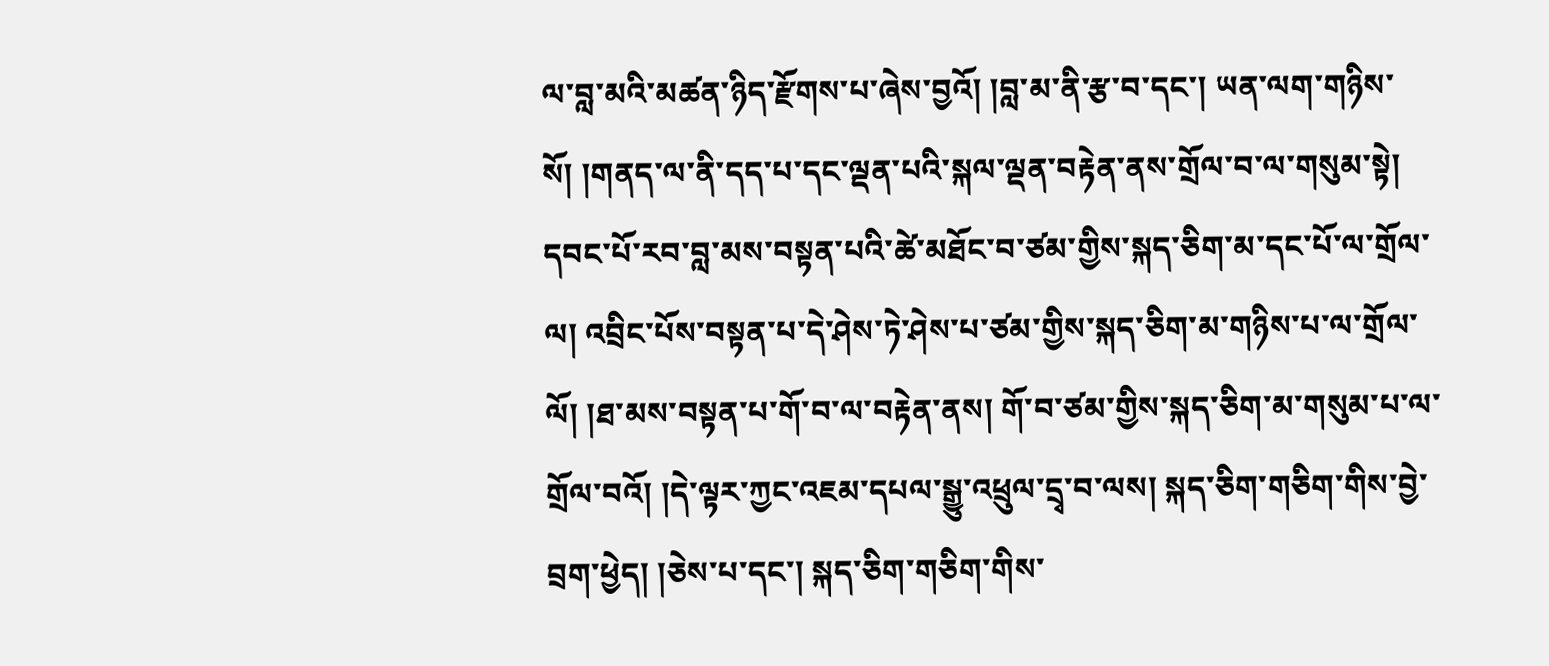ལ་བླ་མའི་མཚན་ཉིད་རྫོགས་པ་ཞེས་བྱའོ། །བླ་མ་ནི་རྩ་བ་དང་། ཡན་ལག་གཉིས་སོ། །གནད་ལ་ནི་དད་པ་དང་ལྡན་པའི་སྐལ་ལྡན་བརྟེན་ནས་གྲོལ་བ་ལ་གསུམ་སྟེ། དབང་པོ་རབ་བླ་མས་བསྟན་པའི་ཚེ་མཐོང་བ་ཙམ་གྱིས་སྐད་ཅིག་མ་དང་པོ་ལ་གྲོལ་ལ། འབྲིང་པོས་བསྟན་པ་དེ་ཤེས་ཏེ་ཤེས་པ་ཙམ་གྱིས་སྐད་ཅིག་མ་གཉིས་པ་ལ་གྲོལ་ལོ། །ཐ་མས་བསྟན་པ་གོ་བ་ལ་བརྟེན་ནས། གོ་བ་ཙམ་གྱིས་སྐད་ཅིག་མ་གསུམ་པ་ལ་གྲོལ་བའོ། །དེ་ལྟར་ཀྱང་འཇམ་དཔལ་སྒྱུ་འཕྲུལ་དྲྭ་བ་ལས། སྐད་ཅིག་གཅིག་གིས་བྱེ་བྲག་ཕྱེད། །ཅེས་པ་དང་། སྐད་ཅིག་གཅིག་གིས་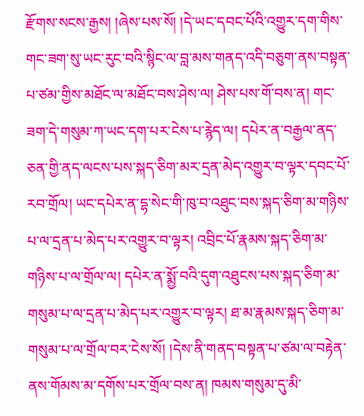རྫོགས་སངས་རྒྱས། །ཞེས་པས་སོ། །དེ་ཡང་དབང་པོའི་འགྱུར་དག་གིས་གང་ཟག་སུ་ཡང་རུང་བའི་སྙིང་ལ་བླ་མས་གནད་འདི་བཅུག་ནས་བསྟན་པ་ཙམ་གྱིས་མཐོང་ལ་མཐོང་བས་ཤེས་ལ། ཤེས་པས་གོ་བས་ན། གང་ཟག་དེ་གསུམ་ཀ་ཡང་དག་པར་ངེས་པ་རྙེད་ལ། དཔེར་ན་བརྒྱལ་ནད་ཅན་གྱི་ནད་ལངས་པས་སྐད་ཅིག་མར་དྲན་མེད་འགྱུར་བ་ལྟར་དབང་པོ་རབ་གྲོལ། ཡང་དཔེར་ན་དྷ་སེང་གི་ཁུ་བ་འཐུང་བས་སྐད་ཅིག་མ་གཉིས་པ་ལ་དྲན་པ་མེད་པར་འགྱུར་བ་ལྟར། འབྲིང་པོ་རྣམས་སྐད་ཅིག་མ་གཉིས་པ་ལ་གྲོལ་ལ། དཔེར་ན་སྨྱོ་བའི་དུག་འཐུངས་པས་སྐད་ཅིག་མ་གསུམ་པ་ལ་དྲན་པ་མེད་པར་འགྱུར་བ་ལྟར། ཐ་མ་རྣམས་སྐད་ཅིག་མ་གསུམ་པ་ལ་གྲོལ་བར་ངེས་སོ། །དེས་ནི་གནད་བསྟན་པ་ཙམ་ལ་བརྟེན་ནས་གོམས་མ་དགོས་པར་གྲོལ་བས་ན། ཁམས་གསུམ་དུ་མི་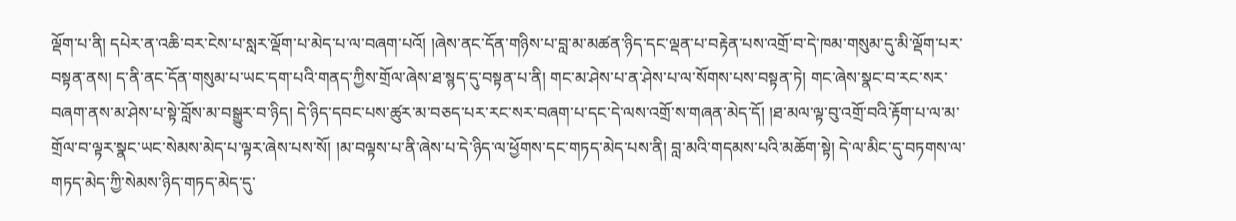ལྡོག་པ་ནི། དཔེར་ན་འཆི་བར་ངེས་པ་སླར་ལྡོག་པ་མེད་པ་ལ་བཞག་པའོ། །ཞེས་ནང་དོན་གཉིས་པ་བླ་མ་མཚན་ཉིད་དང་ལྡན་པ་བརྟེན་པས་འགྲོ་བ་དེ་ཁམ་གསུམ་དུ་མི་ལྡོག་པར་བསྟན་ནས། ད་ནི་ནང་དོན་གསུམ་པ་ཡང་དག་པའི་གནད་ཀྱིས་གྲོལ་ཞེས་ཐ་སྙད་དུ་བསྟན་པ་ནི། གང་མ་ཤེས་པ་ན་ཤེས་པ་ལ་སོགས་པས་བསྟན་ཏེ། གང་ཞེས་སྣང་བ་རང་སར་བཞག་ནས་མ་ཤེས་པ་སྟེ་བློས་མ་བསྒྱུར་བ་ཉིད། དེ་ཉིད་དབང་པས་ཚུར་མ་བཅད་པར་རང་སར་བཞག་པ་དང་དེ་ལས་འགྲོ་ས་གཞན་མེད་དོ། །ཐ་མལ་ལྟ་བུ་འགྲོ་བའི་རྟོག་པ་ལ་མ་གྲོལ་བ་ལྟར་སྣང་ཡང་སེམས་མེད་པ་ལྟར་ཞེས་པས་སོ། །མ་བལྟས་པ་ནི་ཞེས་པ་དེ་ཉིད་ལ་ཕྱོགས་དང་གཏད་མེད་པས་ནི། བླ་མའི་གདམས་པའི་མཆོག་སྟེ། དེ་ལ་མིང་དུ་བཏགས་ལ་གཏད་མེད་ཀྱི་སེམས་ཉིད་གཏད་མེད་དུ་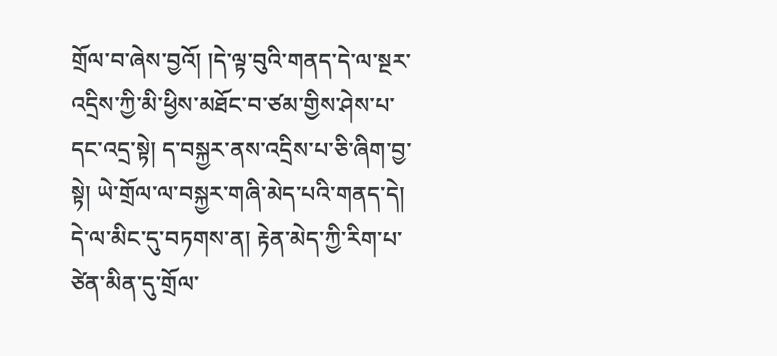གྲོལ་བ་ཞེས་བྱའོ། །དེ་ལྟ་བུའི་གནད་དེ་ལ་སྔར་འདྲིས་ཀྱི་མི་ཕྱིས་མཐོང་བ་ཙམ་གྱིས་ཤེས་པ་དང་འདྲ་སྟེ། ད་བསྐྱར་ནས་འདྲིས་པ་ཅི་ཞིག་བྱ་སྟེ། ཡེ་གྲོལ་ལ་བསྐྱར་གཞི་མེད་པའི་གནད་དེ། དེ་ལ་མིང་དུ་བཏགས་ན། རྟེན་མེད་ཀྱི་རིག་པ་ཙེན་མིན་དུ་གྲོལ་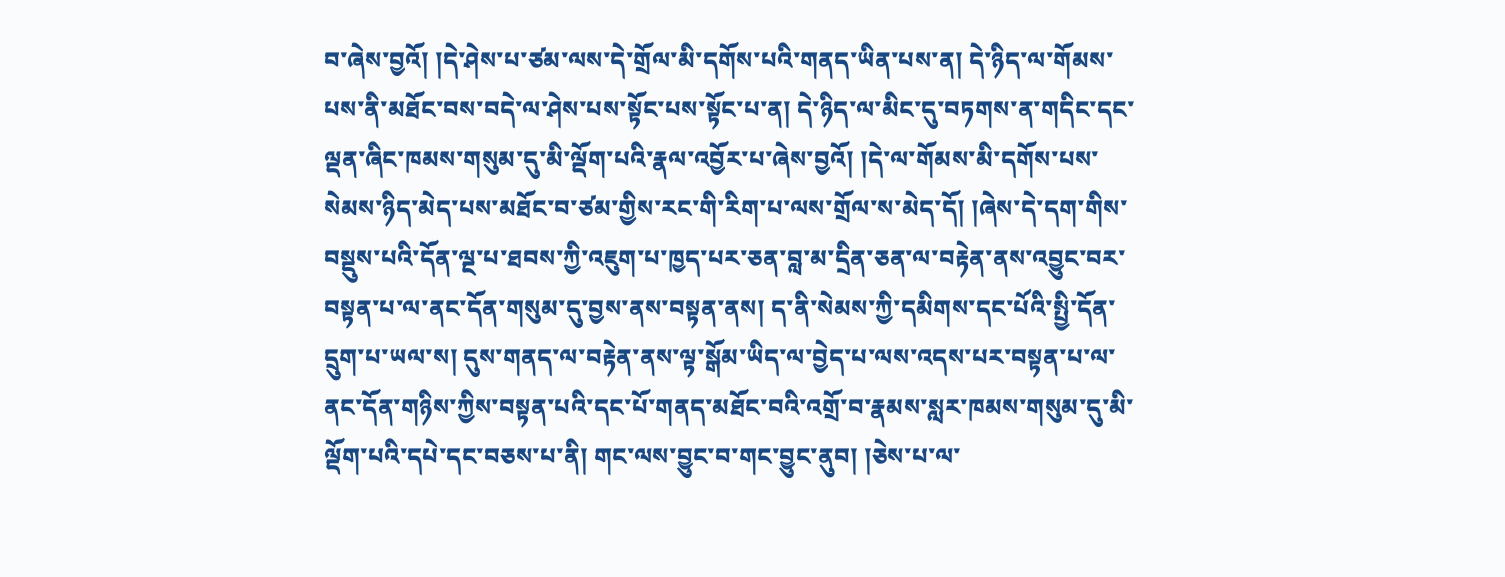བ་ཞེས་བྱའོ། །དེ་ཤེས་པ་ཙམ་ལས་དེ་གྲོལ་མི་དགོས་པའི་གནད་ཡིན་པས་ན། དེ་ཉིད་ལ་གོམས་པས་ནི་མཐོང་བས་བདེ་ལ་ཤེས་པས་སྟོང་པས་སྟོང་པ་ན། དེ་ཉིད་ལ་མིང་དུ་བཏགས་ན་གདིང་དང་ལྡན་ཞིང་ཁམས་གསུམ་དུ་མི་ལྡོག་པའི་རྣལ་འབྱོར་པ་ཞེས་བྱའོ། །དེ་ལ་གོམས་མི་དགོས་པས་སེམས་ཉིད་མེད་པས་མཐོང་བ་ཙམ་གྱིས་རང་གི་རིག་པ་ལས་གྲོལ་ས་མེད་དོ། །ཞེས་དེ་དག་གིས་བསྡུས་པའི་དོན་ལྔ་པ་ཐབས་ཀྱི་འཇུག་པ་ཁྱད་པར་ཅན་བླ་མ་དྲིན་ཅན་ལ་བརྟེན་ནས་འབྱུང་བར་བསྟན་པ་ལ་ནང་དོན་གསུམ་དུ་བྱས་ནས་བསྟན་ནས། ད་ནི་སེམས་ཀྱི་དམིགས་དང་པོའི་སྤྱི་དོན་དྲུག་པ་ཡལ་ས། དུས་གནད་ལ་བརྟེན་ནས་ལྟ་སྒོམ་ཡིད་ལ་བྱེད་པ་ལས་འདས་པར་བསྟན་པ་ལ་ནང་དོན་གཉིས་ཀྱིས་བསྟན་པའི་དང་པོ་གནད་མཐོང་བའི་འགྲོ་བ་རྣམས་སླར་ཁམས་གསུམ་དུ་མི་ལྡོག་པའི་དཔེ་དང་བཅས་པ་ནི། གང་ལས་བྱུང་བ་གང་བྱུང་ནུབ། །ཅེས་པ་ལ་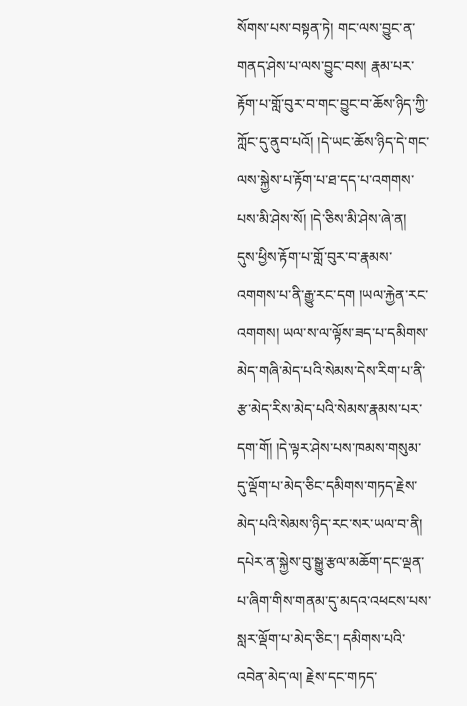སོགས་པས་བསྟན་ཏེ། གང་ལས་བྱུང་ན་གནད་ཤེས་པ་ལས་བྱུང་བས། རྣམ་པར་རྟོག་པ་གློ་བུར་བ་གང་བྱུང་བ་ཆོས་ཉིད་ཀྱི་ཀློང་དུ་ནུབ་པའོ། །དེ་ཡང་ཆོས་ཉིད་དེ་གང་ལས་སྐྱེས་པ་རྟོག་པ་ཐ་དད་པ་འགགས་པས་མི་ཤེས་སོ། །དེ་ཅིས་མི་ཤེས་ཞེ་ན། དུས་ཕྱིས་རྟོག་པ་གློ་བུར་བ་རྣམས་འགགས་པ་ནི་རྒྱུ་རང་དག །ཡལ་རྐྱེན་རང་འགགས། ཡལ་ས་ལ་ལྟོས་ཟད་པ་དམིགས་མེད་གཞི་མེད་པའི་སེམས་དེས་རིག་པ་ནི་རྩ་མེད་རིས་མེད་པའི་སེམས་རྣམས་པར་དག་གོ། །དེ་ལྟར་ཤེས་པས་ཁམས་གསུམ་དུ་ལྡོག་པ་མེད་ཅིང་དམིགས་གཏད་རྗེས་མེད་པའི་སེམས་ཉིད་རང་སར་ཡལ་བ་ནི། དཔེར་ན་སྐྱེས་བུ་སྒྱུ་རྩལ་མཆོག་དང་ལྡན་པ་ཞིག་གིས་གནམ་དུ་མདའ་འཕངས་པས་སླར་ལྡོག་པ་མེད་ཅིང་། དམིགས་པའི་འབེན་མེད་ལ། རྗེས་དང་གཏད་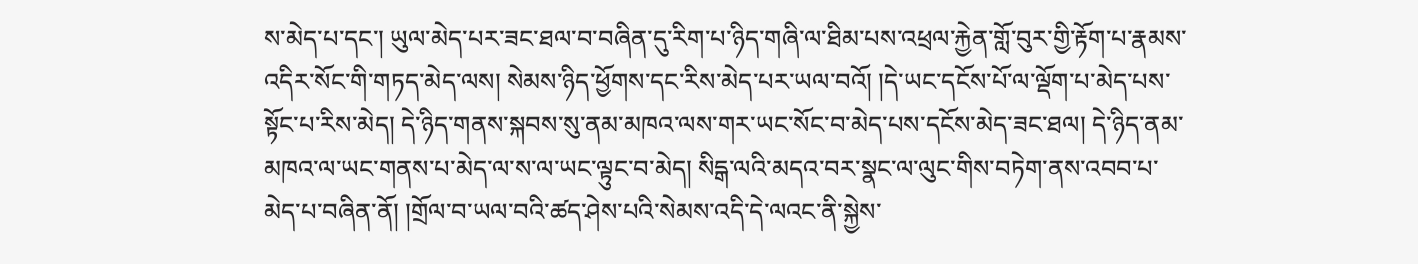ས་མེད་པ་དང་། ཡུལ་མེད་པར་ཟང་ཐལ་བ་བཞིན་དུ་རིག་པ་ཉིད་གཞི་ལ་ཐིམ་པས་འཕྲལ་རྐྱེན་གློ་བུར་གྱི་རྟོག་པ་རྣམས་འདིར་སོང་གི་གཏད་མེད་ལས། སེམས་ཉིད་ཕྱོགས་དང་རིས་མེད་པར་ཡལ་བའོ། །དེ་ཡང་དངོས་པོ་ལ་ལྡོག་པ་མེད་པས་སྟོང་པ་རིས་མེད། དེ་ཉིད་གནས་སྐབས་སུ་ནམ་མཁའ་ལས་གར་ཡང་སོང་བ་མེད་པས་དངོས་མེད་ཟང་ཐལ། དེ་ཉིད་ནམ་མཁའ་ལ་ཡང་གནས་པ་མེད་ལ་ས་ལ་ཡང་ལྟུང་བ་མེད། སིདྒ་ལའི་མདའ་བར་སྣང་ལ་ལུང་གིས་བཏེག་ནས་འབབ་པ་མེད་པ་བཞིན་ནོ། །གྲོལ་བ་ཡལ་བའི་ཚད་ཤེས་པའི་སེམས་འདི་དེ་ལའང་ནི་སྐྱེས་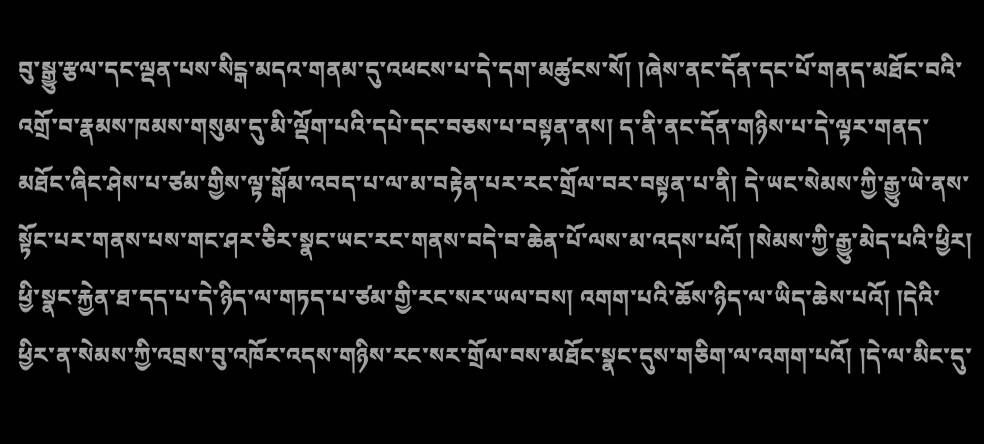བུ་སྒྱུ་རྩལ་དང་ལྡན་པས་སིངྒ་མདའ་གནམ་དུ་འཕངས་པ་དེ་དག་མཚུངས་སོ། །ཞེས་ནང་དོན་དང་པོ་གནད་མཐོང་བའི་འགྲོ་བ་རྣམས་ཁམས་གསུམ་དུ་མི་ལྡོག་པའི་དཔེ་དང་བཅས་པ་བསྟན་ནས། ད་ནི་ནང་དོན་གཉིས་པ་དེ་ལྟར་གནད་མཐོང་ཞིང་ཤེས་པ་ཙམ་གྱིས་ལྟ་སྒོམ་འབད་པ་ལ་མ་བརྟེན་པར་རང་གྲོལ་བར་བསྟན་པ་ནི། དེ་ཡང་སེམས་ཀྱི་རྒྱུ་ཡེ་ནས་སྟོང་པར་གནས་པས་གང་ཤར་ཅིར་སྣང་ཡང་རང་གནས་བདེ་བ་ཆེན་པོ་ལས་མ་འདས་པའོ། །སེམས་ཀྱི་རྒྱུ་མེད་པའི་ཕྱིར། ཕྱི་སྣང་རྐྱེན་ཐ་དད་པ་དེ་ཉིད་ལ་གཏད་པ་ཙམ་གྱི་རང་སར་ཡལ་བས། འགག་པའི་ཆོས་ཉིད་ལ་ཡིད་ཆེས་པའོ། །དེའི་ཕྱིར་ན་སེམས་ཀྱི་འབྲས་བུ་འཁོར་འདས་གཉིས་རང་སར་གྲོལ་བས་མཐོང་སྣང་དུས་གཅིག་ལ་འགག་པའོ། །དེ་ལ་མིང་དུ་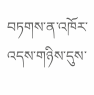བཏགས་ན་འཁོར་འདས་གཉིས་དུས་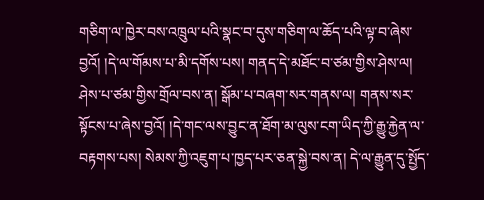གཅིག་ལ་ཁྱེར་བས་འཁྲུལ་པའི་སྣང་བ་དུས་གཅིག་ལ་ཆོད་པའི་ལྟ་བ་ཞེས་བྱའོ། །དེ་ལ་གོམས་པ་མི་དགོས་པས། གནད་དེ་མཐོང་བ་ཙམ་གྱིས་ཤེས་ལ། ཤེས་པ་ཙམ་གྱིས་གྲོལ་བས་ན། སྒོམ་པ་བཞག་སར་གནས་ལ། གནས་སར་སྟོངས་པ་ཞེས་བྱའོ། །དེ་གང་ལས་བྱུང་ན་ཐོག་མ་ལུས་ངག་ཡིད་ཀྱི་རྒྱུ་རྐྱེན་ལ་བརྟགས་པས། སེམས་ཀྱི་འཇུག་པ་ཁྱད་པར་ཅན་སྐྱེ་བས་ན། དེ་ལ་རྒྱུན་དུ་སྤྱོད་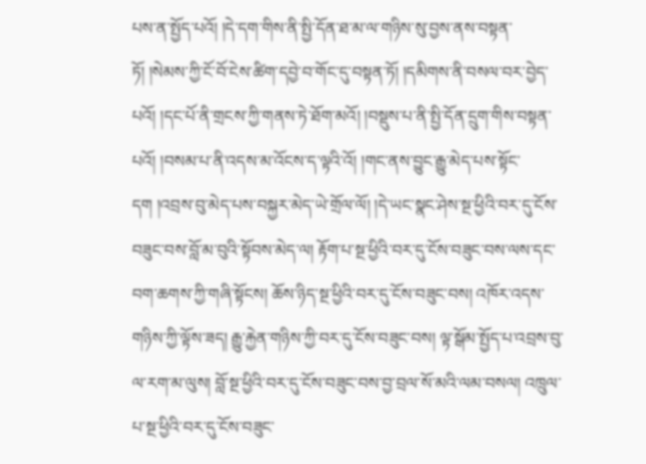པས་ན་སྤྱོད་པའོ། །དེ་དག་གིས་ནི་སྤྱི་དོན་ཐ་མ་ལ་གཉིས་སུ་བྱས་ནས་བསྟན་ཏོ། །སེམས་ཀྱི་ངོ་བོ་ངེས་ཚིག་དབྱེ་བ་གོང་དུ་བསྟན་ཏོ། །དམིགས་ནི་བསལ་བར་བྱེད་པའོ། །དང་པོ་ནི་གྲངས་ཀྱི་གནས་ཏེ་ཐོག་མའོ། །བསྡུས་པ་ནི་སྤྱི་དོན་དྲུག་གིས་བསྟན་པའོ། །བསམ་པ་ནི་འདས་མ་འོངས་ད་ལྟའི་འོ། །གང་ནས་བྱུང་རྒྱུ་མེད་པས་སྟོང་དག །འབྲས་བུ་མེད་པས་བསྐྱར་མེད་ཡེ་གྲོལ་ལོ། །དེ་ཡང་སྣང་ཤེས་སྔ་ཕྱིའི་བར་དུ་ངོས་བཟུང་བས་བློ་མ་བུའི་སྟོབས་མེད་ལ། རྟོག་པ་སྔ་ཕྱིའི་བར་དུ་ངོས་བཟུང་བས་ལས་དང་བག་ཆགས་ཀྱི་གཞི་སྟོངས། ཆོས་ཉིད་སྔ་ཕྱིའི་བར་དུ་ངོས་བཟུང་བས། འཁོར་འདས་གཉིས་ཀྱི་ལྟོས་ཟད། རྒྱུ་རྐྱེན་གཉིས་ཀྱི་བར་དུ་ངོས་བཟུང་བས། ལྟ་སྒོམ་སྤྱོད་པ་འབྲས་བུ་ལ་རག་མ་ལུས། བློ་སྔ་ཕྱིའི་བར་དུ་ངོས་བཟུང་བས་བྱ་བྲལ་སོ་མའི་ལམ་བསལ། འཁྲུལ་པ་སྔ་ཕྱིའི་བར་དུ་ངོས་བཟུང་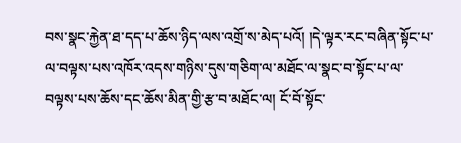བས་སྣང་རྐྱེན་ཐ་དད་པ་ཆོས་ཉིད་ལས་འགྲོ་ས་མེད་པའོ། །དེ་ལྟར་རང་བཞིན་སྟོང་པ་ལ་བལྟས་པས་འཁོར་འདས་གཉིས་དུས་གཅིག་ལ་མཐོང་ལ་སྣང་བ་སྟོང་པ་ལ་བལྟས་པས་ཆོས་དང་ཆོས་མིན་གྱི་རྩ་བ་མཐོང་ལ། ངོ་བོ་སྟོང་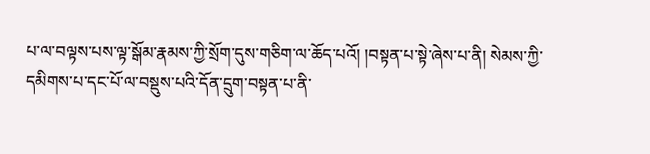པ་ལ་བལྟས་པས་ལྟ་སྒོམ་རྣམས་ཀྱི་སྲོག་དུས་གཅིག་ལ་ཆོད་པའོ། །བསྟན་པ་སྟེ་ཞེས་པ་ནི། སེམས་ཀྱི་དམིགས་པ་དང་པོ་ལ་བསྡུས་པའི་དོན་དྲུག་བསྟན་པ་ནི་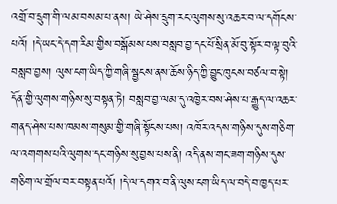འགྲོ་བ་དྲུག་གི་ལམ་བསམ་པ་ནས། ཡེ་ཤེས་དྲུག་རང་ལུགས་སུ་འཆར་བ་ལ་དགོངས་པའོ། །དེ་ཡང་དེ་དག་རིམ་གྱིས་བསྒོམས་པས་བསླབ་བྱ་དང་པོ་སྲིན་མོ་བུ་སྟོར་བ་ལྟ་བུའི་བསླབ་བྱས། ལུས་ངག་ཡིད་ཀྱི་གཞི་སྦྱངས་ནས་ཆོས་ཉིད་ཀྱི་བྱུང་ཁུངས་བཙལ་བ་སྟེ། དོན་གྱི་ལུགས་གཉིས་སུ་བསྟན་ཏེ། བསླབ་བྱ་ལམ་དུ་འཁྱེར་བས་ཤེས་པ་རྒྱུད་ལ་འཆར་གནད་ཤེས་པས་ཁམས་གསུམ་གྱི་གཞི་སྟོངས་པས། འཁོར་འདས་གཉིས་དུས་གཅིག་ལ་འགགས་པའི་ལུགས་དང་གཉིས་སུ་བྱས་པས་ནི། འདི་ནས་གང་ཟག་གཉིས་དུས་གཅིག་ལ་གྲོལ་བར་བསྟན་པའོ། །དེ་ལ་དགའ་བ་ནི་ལུས་ངག་ཡིད་ལ་བདེ་བ་ཁྱད་པར་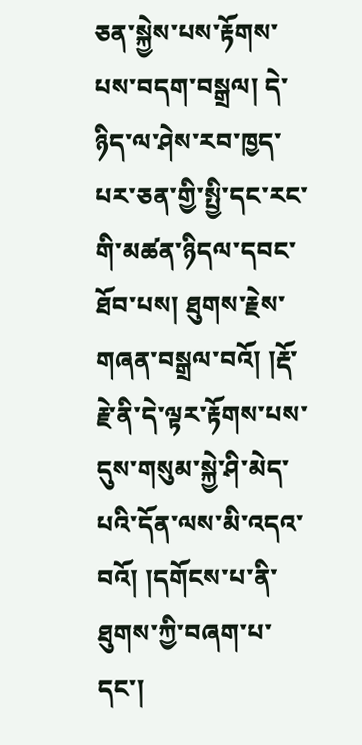ཅན་སྐྱེས་པས་རྟོགས་པས་བདག་བསྒྲལ། དེ་ཉིད་ལ་ཤེས་རབ་ཁྱད་པར་ཅན་གྱི་སྤྱི་དང་རང་གི་མཚན་ཉིདལ་དབང་ཐོབ་པས། ཐུགས་རྗེས་གཞན་བསྒྲལ་བའོ། །རྡོ་རྗེ་ནི་དེ་ལྟར་རྟོགས་པས་དུས་གསུམ་སྐྱེ་ཤི་མེད་པའི་དོན་ལས་མི་འདའ་བའོ། །དགོངས་པ་ནི་ཐུགས་ཀྱི་བཞག་པ་དང་།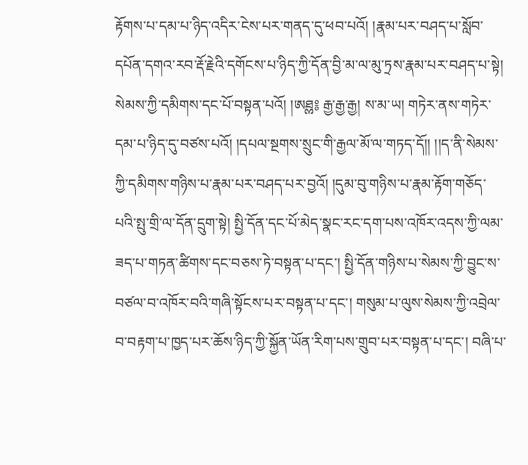རྟོགས་པ་དམ་པ་ཉིད་འདིར་ངེས་པར་གནད་དུ་ཕབ་པའོ། །རྣམ་པར་བཤད་པ་སློབ་དཔོན་དགའ་རབ་རྡོ་རྗེའི་དགོངས་པ་ཉིད་ཀྱི་དོན་བྱི་མ་ལ་མུ་ཏྲས་རྣམ་པར་བཤད་པ་སྟེ། སེམས་ཀྱི་དམིགས་དང་པོ་བསྟན་པའོ། །ཨཐྎ༔ རྒྱ་རྒྱ་རྒྱ། ས་མ་ཡ། གཏེར་ནས་གཏེར་དམ་པ་ཉིད་དུ་བཙས་པའོ། །དཔལ་སྔགས་སྲུང་གི་རྒྱལ་མོ་ལ་གཏད་དོ།། །།ད་ནི་སེམས་ཀྱི་དམིགས་གཉིས་པ་རྣམ་པར་བཤད་པར་བྱའོ། །དུམ་བུ་གཉིས་པ་རྣམ་རྟོག་གཅོད་པའི་སྤུ་གྲི་ལ་དོན་དྲུག་སྟེ། སྤྱི་དོན་དང་པོ་མེད་སྣང་རང་དག་པས་འཁོར་འདས་ཀྱི་ལམ་ཟད་པ་གཏན་ཚིགས་དང་བཅས་ཏེ་བསྟན་པ་དང་། སྤྱི་དོན་གཉིས་པ་སེམས་ཀྱི་བྱུང་ས་བཙལ་བ་འཁོར་བའི་གཞི་སྟོངས་པར་བསྟན་པ་དང་། གསུམ་པ་ལུས་སེམས་ཀྱི་འབྲེལ་བ་བརྟག་པ་ཁྱད་པར་ཆོས་ཉིད་ཀྱི་སྐྱོན་ཡོན་རིག་པས་གྲུབ་པར་བསྟན་པ་དང་། བཞི་པ་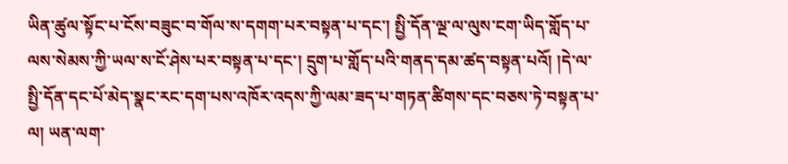ཡིན་ཚུལ་སྟོང་པ་ངོས་བཟུང་བ་གོལ་ས་དགག་པར་བསྟན་པ་དང་། སྤྱི་དོན་ལྔ་ལ་ལུས་ངག་ཡིད་གློད་པ་ལས་སེམས་ཀྱི་ཡལ་ས་ངོ་ཤེས་པར་བསྟན་པ་དང་། དྲུག་པ་གློད་པའི་གནད་དམ་ཚད་བསྟན་པའོ། །དེ་ལ་སྤྱི་དོན་དང་པོ་མེད་སྣང་རང་དག་པས་འཁོར་འདས་ཀྱི་ལམ་ཟད་པ་གཏན་ཚིགས་དང་བཅས་ཏེ་བསྟན་པ་ལ། ཡན་ལག་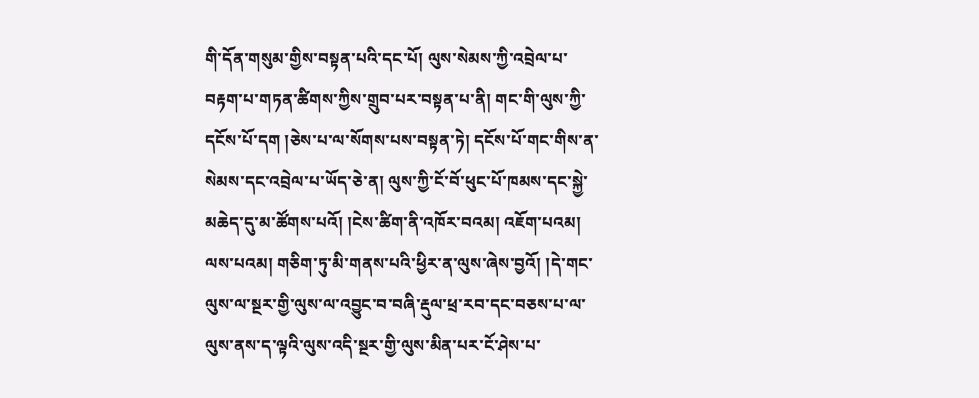གི་དོན་གསུམ་གྱིས་བསྟན་པའི་དང་པོ། ལུས་སེམས་ཀྱི་འབྲེལ་པ་བརྟག་པ་གཏན་ཚིགས་ཀྱིས་གྲུབ་པར་བསྟན་པ་ནི། གང་གི་ལུས་ཀྱི་དངོས་པོ་དག །ཅེས་པ་ལ་སོགས་པས་བསྟན་ཏེ། དངོས་པོ་གང་གིས་ན་སེམས་དང་འབྲེལ་པ་ཡོད་ཅེ་ན། ལུས་ཀྱི་ངོ་བོ་ཕུང་པོ་ཁམས་དང་སྐྱེ་མཆེད་དུ་མ་ཚོགས་པའོ། །ངེས་ཚིག་ནི་འཁོར་བའམ། འཇོག་པའམ། ལས་པའམ། གཅིག་ཏུ་མི་གནས་པའི་ཕྱིར་ན་ལུས་ཞེས་བྱའོ། །དེ་གང་ལུས་ལ་སྔར་གྱི་ལུས་ལ་འབྱུང་བ་བཞི་རྡུལ་ཕྲ་རབ་དང་བཅས་པ་ལ་ལུས་ནས་ད་ལྟའི་ལུས་འདི་སྔར་གྱི་ལུས་མིན་པར་ངོ་ཤེས་པ་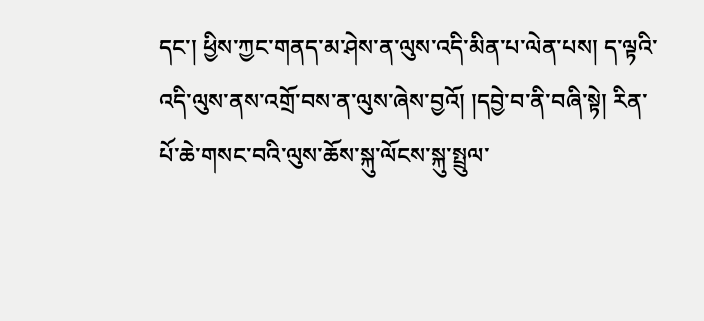དང་། ཕྱིས་ཀྱང་གནད་མ་ཤེས་ན་ལུས་འདི་མིན་པ་ལེན་པས། ད་ལྟའི་འདི་ལུས་ནས་འགྲོ་བས་ན་ལུས་ཞེས་བྱའོ། །དབྱེ་བ་ནི་བཞི་སྟེ། རིན་པོ་ཆེ་གསང་བའི་ལུས་ཆོས་སྐུ་ལོངས་སྐུ་སྤྲུལ་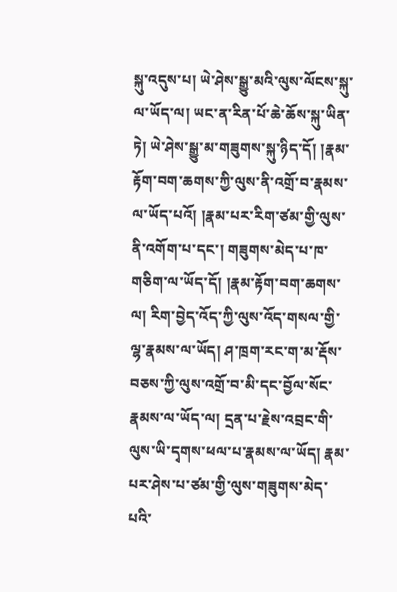སྐུ་འདུས་པ། ཡེ་ཤེས་སྒྱུ་མའི་ལུས་ལོངས་སྐུ་ལ་ཡོད་ལ། ཡང་ན་རིན་པོ་ཆེ་ཆོས་སྐུ་ཡིན་ཏེ། ཡེ་ཤེས་སྒྱུ་མ་གཟུགས་སྐུ་ཉིད་དོ། །རྣམ་རྟོག་བག་ཆགས་ཀྱི་ལུས་ནི་འགྲོ་བ་རྣམས་ལ་ཡོད་པའོ། །རྣམ་པར་རིག་ཙམ་གྱི་ལུས་ནི་འགོག་པ་དང་། གཟུགས་མེད་པ་ཁ་གཅིག་ལ་ཡོད་དོ། །རྣམ་རྟོག་བག་ཆགས་ལ། རིག་བྱེད་འོད་ཀྱི་ལུས་འོད་གསལ་གྱི་ལྷ་རྣམས་ལ་ཡོད། ཤ་ཁྲག་རང་ག་མ་རྡོས་བཅས་ཀྱི་ལུས་འགྲོ་བ་མི་དང་བྱོལ་སོང་རྣམས་ལ་ཡོད་ལ། དྲན་པ་རྗེས་འབྲང་གི་ལུས་ཡི་དྭགས་ཕལ་པ་རྣམས་ལ་ཡོད། རྣམ་པར་ཤེས་པ་ཙམ་གྱི་ལུས་གཟུགས་མེད་པའི་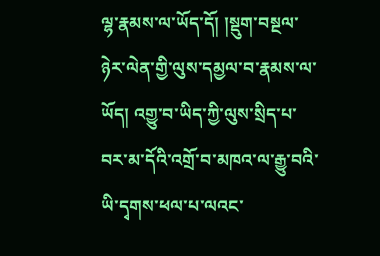ལྷ་རྣམས་ལ་ཡོད་དོ། །སྡུག་བསྔལ་ཉེར་ལེན་གྱི་ལུས་དམྱལ་བ་རྣམས་ལ་ཡོད། འགྱུ་བ་ཡིད་ཀྱི་ལུས་སྲིད་པ་བར་མ་དོའི་འགྲོ་བ་མཁའ་ལ་རྒྱུ་བའི་ཡི་དྭགས་ཕལ་པ་ལའང་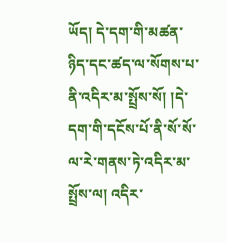ཡོད། དེ་དག་གི་མཚན་ཉིད་དང་ཚད་ལ་སོགས་པ་ནི་འདིར་མ་སྤྲོས་སོ། །དེ་དག་གི་དངོས་པོ་ནི་སོ་སོ་ལ་རེ་གནས་ཏེ་འདིར་མ་སྤྲོས་ལ། འདིར་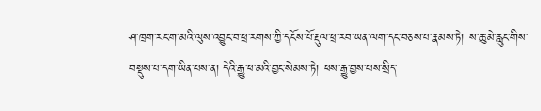ཤ་ཁྲག་རང་ག་མའི་ལུས་འབྱུང་བ་ཕྲ་རགས་ཀྱི་དངོས་པོ་རྡུལ་ཕྲ་རབ་ཡན་ལག་དང་བཅས་པ་རྣམས་ཏེ། ས་ཆུ་མེ་རླུང་གིས་བསྡུས་པ་དག་ཡིན་པས་ན། དེའི་རྒྱུ་ཕ་མའི་བྱང་སེམས་ཏེ། ཕས་རྒྱུ་བྱས་པས་སྲིད་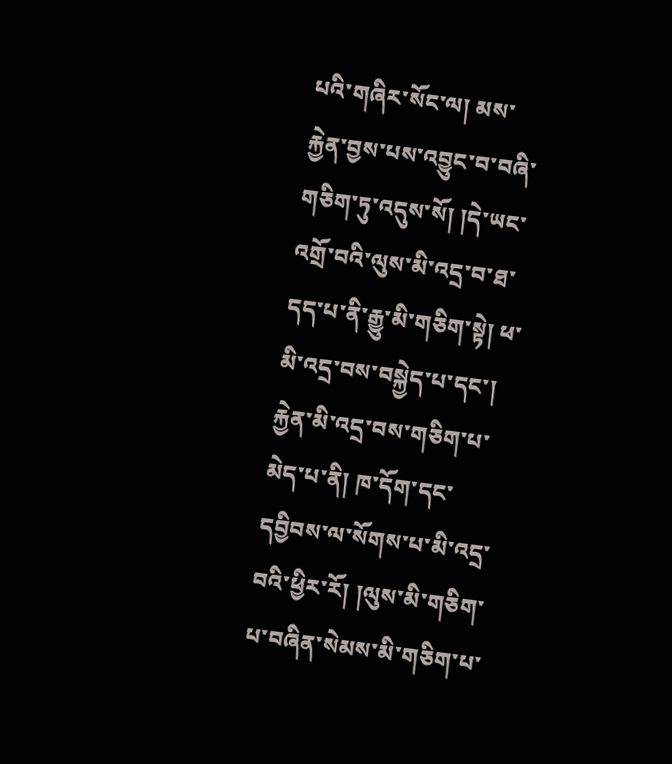པའི་གཞིར་སོང་ལ། མས་རྐྱེན་བྱས་པས་འབྱུང་བ་བཞི་གཅིག་ཏུ་འདུས་སོ། །དེ་ཡང་འགྲོ་བའི་ལུས་མི་འདྲ་བ་ཐ་དད་པ་ནི་རྒྱུ་མི་གཅིག་སྟེ། ཕ་མི་འདྲ་བས་བསྐྱེད་པ་དང་། རྐྱེན་མི་འདྲ་བས་གཅིག་པ་མེད་པ་ནི། ཁ་དོག་དང་དབྱིབས་ལ་སོགས་པ་མི་འདྲ་བའི་ཕྱིར་རོ། །ལུས་མི་གཅིག་པ་བཞིན་སེམས་མི་གཅིག་པ་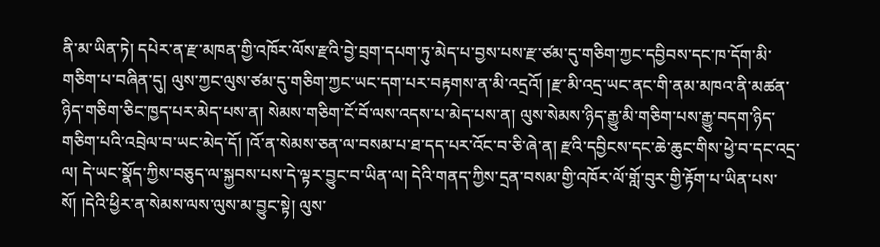ནི་མ་ཡིན་ཏེ། དཔེར་ན་རྫ་མཁན་གྱི་འཁོར་ལོས་རྫའི་བྱེ་བྲག་དཔག་ཏུ་མེད་པ་བྱས་པས་རྫ་ཙམ་དུ་གཅིག་ཀྱང་དབྱིབས་དང་ཁ་དོག་མི་གཅིག་པ་བཞིན་དུ། ལུས་ཀྱང་ལུས་ཙམ་དུ་གཅིག་ཀྱང་ཡང་དག་པར་བརྟགས་ན་མི་འདྲའོ། །རྫ་མི་འདྲ་ཡང་ནང་གི་ནམ་མཁའ་ནི་མཚན་ཉིད་གཅིག་ཅིང་ཁྱད་པར་མེད་པས་ན། སེམས་གཅིག་ངོ་བོ་ལས་འདས་པ་མེད་པས་ན། ལུས་སེམས་ཉིད་རྒྱུ་མི་གཅིག་པས་རྒྱུ་བདག་ཉིད་གཅིག་པའི་འབྲེལ་བ་ཡང་མེད་དོ། །འོ་ན་སེམས་ཅན་ལ་བསམ་པ་ཐ་དད་པར་འོང་བ་ཅི་ཞེ་ན། རྫའི་དབྱིངས་དང་ཆེ་ཆུང་གིས་ཕྱེ་བ་དང་འདྲ་ལ། དེ་ཡང་སྣོད་ཀྱིས་བཅུད་ལ་སྐྱབས་པས་དེ་ལྟར་བྱུང་བ་ཡིན་ལ། དེའི་གནད་ཀྱིས་དྲན་བསམ་གྱི་འཁོར་ལོ་གློ་བུར་གྱི་རྟོག་པ་ཡིན་པས་སོ། །དེའི་ཕྱིར་ན་སེམས་ལས་ལུས་མ་བྱུང་སྟེ། ལུས་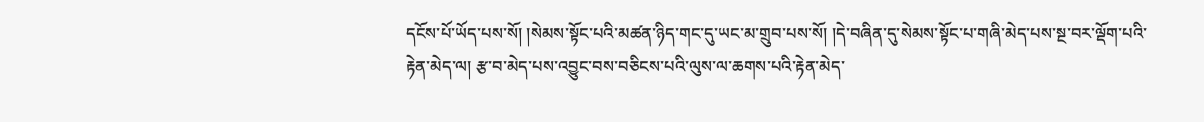དངོས་པོ་ཡོད་པས་སོ། །སེམས་སྟོང་པའི་མཚན་ཉིད་གང་དུ་ཡང་མ་གྲུབ་པས་སོ། །དེ་བཞིན་དུ་སེམས་སྟོང་པ་གཞི་མེད་པས་སྔ་བར་ལྡོག་པའི་རྟེན་མེད་ལ། རྩ་བ་མེད་པས་འབྱུང་བས་བཅིངས་པའི་ལུས་ལ་ཆགས་པའི་རྟེན་མེད་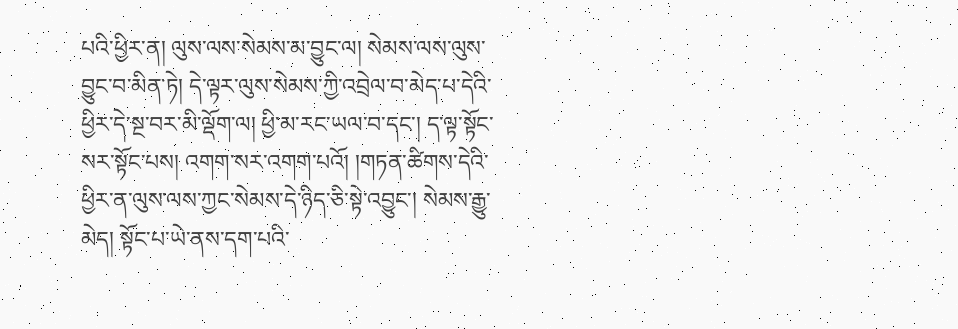པའི་ཕྱིར་ན། ལུས་ལས་སེམས་མ་བྱུང་ལ། སེམས་ལས་ལུས་བྱུང་བ་མིན་ཏེ། དེ་ལྟར་ལུས་སེམས་ཀྱི་འབྲེལ་བ་མེད་པ་དེའི་ཕྱིར་དེ་སྔ་བར་མི་ལྡོག་ལ། ཕྱི་མ་རང་ཡལ་བ་དང་། ད་ལྟ་སྟོང་སར་སྟོང་པས། འགག་སར་འགག་པའོ། །གཏན་ཚིགས་དེའི་ཕྱིར་ན་ལུས་ལས་ཀྱང་སེམས་དེ་ཉིད་ཅི་སྟེ་འབྱུང་། སེམས་རྒྱུ་མེད། སྟོང་པ་ཡེ་ནས་དག་པའི་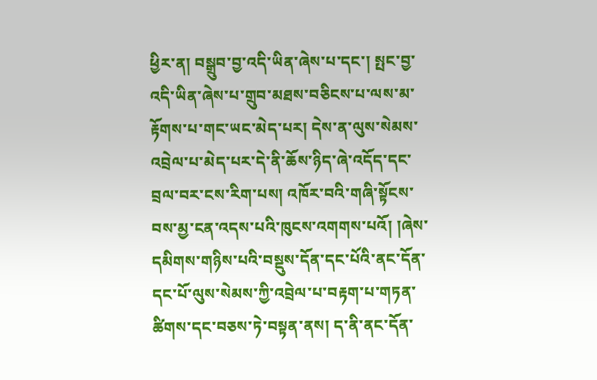ཕྱིར་ན། བསྒྲུབ་བྱ་འདི་ཡིན་ཞེས་པ་དང་། སྤང་བྱ་འདི་ཡིན་ཞེས་པ་གྲུབ་མཐས་བཅིངས་པ་ལས་མ་རྟོགས་པ་གང་ཡང་མེད་པར། དེས་ན་ལུས་སེམས་འབྲེལ་པ་མེད་པར་དེ་ནི་ཆོས་ཉིད་ཞེ་འདོད་དང་བྲལ་བར་ངས་རིག་པས། འཁོར་བའི་གཞི་སྟོངས་བས་མྱ་ངན་འདས་པའི་ཁུངས་འགགས་པའོ། །ཞེས་དམིགས་གཉིས་པའི་བསྡུས་དོན་དང་པོའི་ནང་དོན་དང་པོ་ལུས་སེམས་ཀྱི་འབྲེལ་པ་བརྟག་པ་གཏན་ཚིགས་དང་བཅས་ཏེ་བསྟན་ནས། ད་ནི་ནང་དོན་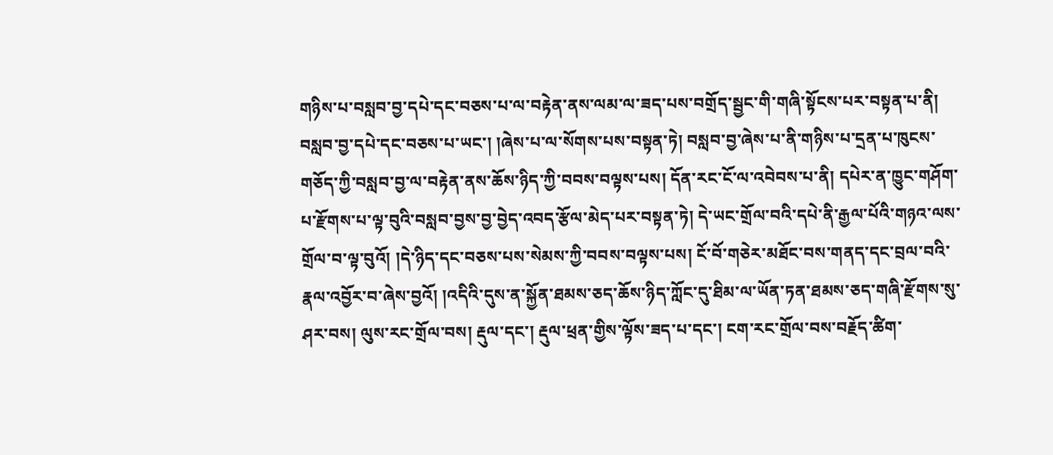གཉིས་པ་བསླབ་བྱ་དཔེ་དང་བཅས་པ་ལ་བརྟེན་ནས་ལམ་ལ་ཟད་པས་བགྲོད་སྦྱང་གི་གཞི་སྟོངས་པར་བསྟན་པ་ནི། བསླབ་བྱ་དཔེ་དང་བཅས་པ་ཡང་། །ཞེས་པ་ལ་སོགས་པས་བསྟན་ཏེ། བསླབ་བྱ་ཞེས་པ་ནི་གཉིས་པ་དྲན་པ་ཁུངས་གཅོད་ཀྱི་བསླབ་བྱ་ལ་བརྟེན་ནས་ཆོས་ཉིད་ཀྱི་བབས་བལྟས་པས། དོན་རང་ངོ་ལ་འབེབས་པ་ནི། དཔེར་ན་ཁྱུང་གཤོག་པ་རྫོགས་པ་ལྟ་བུའི་བསླབ་བྱས་བྱ་བྱེད་འབད་རྩོལ་མེད་པར་བསྟན་ཏེ། དེ་ཡང་གྲོལ་བའི་དཔེ་ནི་རྒྱལ་པོའི་གཉའ་ལས་གྲོལ་བ་ལྟ་བུའོ། །དེ་ཉིད་དང་བཅས་པས་སེམས་ཀྱི་བབས་བལྟས་པས། ངོ་བོ་གཅེར་མཐོང་བས་གནད་དང་བྲལ་བའི་རྣལ་འབྱོར་བ་ཞེས་བྱའོ། །འདིའི་དུས་ན་སྐྱོན་ཐམས་ཅད་ཆོས་ཉིད་ཀློང་དུ་ཐིམ་ལ་ཡོན་ཏན་ཐམས་ཅད་གཞི་རྫོགས་སུ་ཤར་བས། ལུས་རང་གྲོལ་བས། རྡུལ་དང་། རྡུལ་ཕྲན་གྱིས་ལྟོས་ཟད་པ་དང་། ངག་རང་གྲོལ་བས་བརྗོད་ཚིག་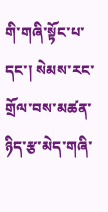གི་གཞི་སྟོང་པ་དང་། སེམས་རང་གྲོལ་བས་མཚན་ཉིད་རྩ་མེད་གཞི་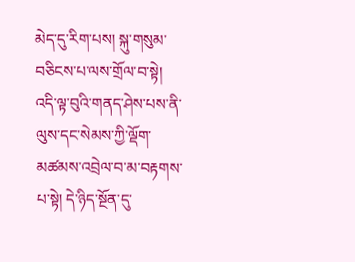མེད་དུ་རིག་པས། སྐུ་གསུམ་བཅིངས་པ་ལས་གྲོལ་བ་སྟེ། འདི་ལྟ་བུའི་གནད་ཤེས་པས་ནི་ལུས་དང་སེམས་ཀྱི་ལྡོག་མཚམས་འབྲེལ་བ་མ་བརྟགས་པ་སྟེ། དེ་ཉིད་སྔོན་དུ་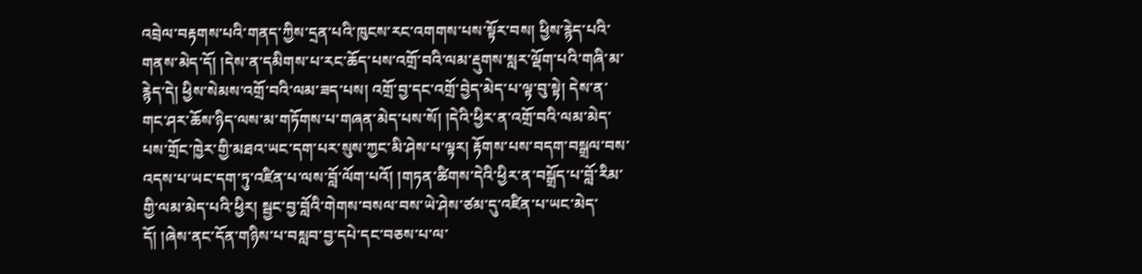འབྲེལ་བརྟགས་པའི་གནད་ཀྱིས་དྲན་པའི་ཁུངས་རང་འགགས་པས་སྟོར་བས། ཕྱིས་རྙེད་པའི་གནས་མེད་དོ། །དེས་ན་དམིགས་པ་རང་ཆོད་པས་འགྲོ་བའི་ལམ་རྡུགས་སླར་ལྡོག་པའི་གཞི་མ་རྙེད་དེ། ཕྱིས་སེམས་འགྲོ་བའི་ལམ་ཟད་པས། འགྲོ་བྱ་དང་འགྲོ་བྱེད་མེད་པ་ལྟ་བུ་སྟེ། དེས་ན་གང་ཤར་ཆོས་ཉིད་ལས་མ་གཏོགས་པ་གཞན་མེད་པས་སོ། །དེའི་ཕྱིར་ན་འགྲོ་བའི་ལམ་མེད་པས་གྲོང་ཁྱེར་གྱི་མཐའ་ཡང་དག་པར་སུས་ཀྱང་མི་ཤེས་པ་ལྟར། རྟོགས་པས་བདག་བསྒྲལ་བས་འདས་པ་ཡང་དག་ཏུ་འཛིན་པ་ལས་བློ་ལོག་པའོ། །གཏན་ཚིགས་དེའི་ཕྱིར་ན་བསྒྲོད་པ་བློ་རིམ་གྱི་ལམ་མེད་པའི་ཕྱིར། སྦྱང་བྱ་བློའི་གེགས་བསལ་བས་ཡེ་ཤེས་ཙམ་དུ་འཛིན་པ་ཡང་མེད་དོ། །ཞེས་ནང་དོན་གཉིས་པ་བསླབ་བྱ་དཔེ་དང་བཅས་པ་ལ་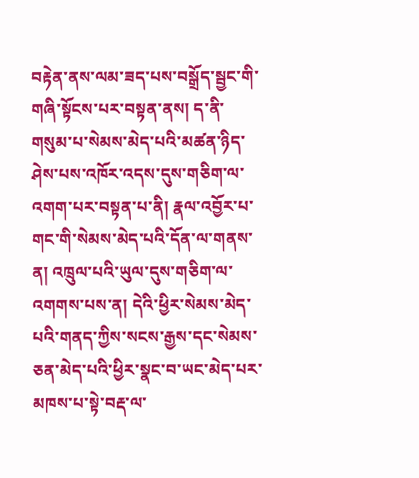བརྟེན་ནས་ལམ་ཟད་པས་བསྒྲོད་སྦྱང་གི་གཞི་སྟོངས་པར་བསྟན་ནས། ད་ནི་གསུམ་པ་སེམས་མེད་པའི་མཚན་ཉིད་ཤེས་པས་འཁོར་འདས་དུས་གཅིག་ལ་འགག་པར་བསྟན་པ་ནི། རྣལ་འབྱོར་པ་གང་གི་སེམས་མེད་པའི་དོན་ལ་གནས་ན། འཁྲུལ་པའི་ཡུལ་དུས་གཅིག་ལ་འགགས་པས་ན། དེའི་ཕྱིར་སེམས་མེད་པའི་གནད་ཀྱིས་སངས་རྒྱས་དང་སེམས་ཅན་མེད་པའི་ཕྱིར་སྣང་བ་ཡང་མེད་པར་མཁས་པ་སྟེ་བརྡ་ལ་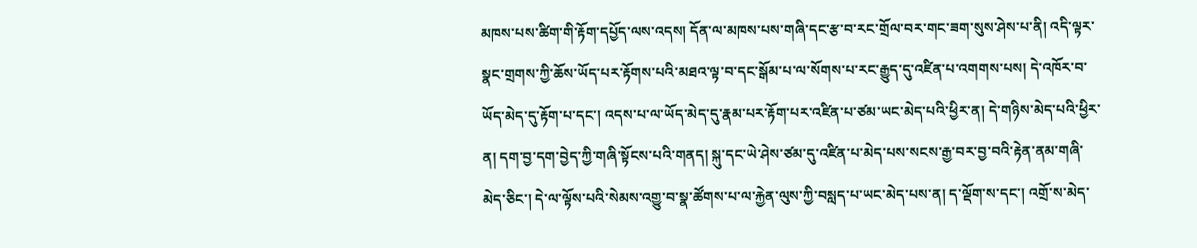མཁས་པས་ཚིག་གི་རྟོག་དཔྱོད་ལས་འདས། དོན་ལ་མཁས་པས་གཞི་དང་རྩ་བ་རང་གྲོལ་བར་གང་ཟག་སུས་ཤེས་པ་ནི། འདི་ལྟར་སྣང་གྲགས་ཀྱི་ཆོས་ཡོད་པར་རྟོགས་པའི་མཐའ་ལྟ་བ་དང་སྒོམ་པ་ལ་སོགས་པ་རང་རྒྱུད་དུ་འཛིན་པ་འགགས་པས། དེ་འཁོར་བ་ཡོད་མེད་དུ་རྟོག་པ་དང་། འདས་པ་ལ་ཡོད་མེད་དུ་རྣམ་པར་རྟོག་པར་འཛིན་པ་ཙམ་ཡང་མེད་པའི་ཕྱིར་ན། དེ་གཉིས་མེད་པའི་ཕྱིར་ན། དག་བྱ་དག་བྱེད་ཀྱི་གཞི་སྟོངས་པའི་གནད། སྐུ་དང་ཡེ་ཤེས་ཙམ་དུ་འཛིན་པ་མེད་པས་སངས་རྒྱ་བར་བྱ་བའི་རྟེན་ནམ་གཞི་མེད་ཅིང་། དེ་ལ་ལྟོས་པའི་སེམས་འགྱུ་བ་སྣ་ཚོགས་པ་ལ་རྐྱེན་ལུས་ཀྱི་བསླད་པ་ཡང་མེད་པས་ན། ད་ལྡོག་ས་དང་། འགྲོ་ས་མེད་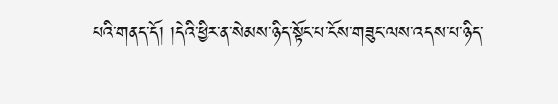པའི་གནད་དོ། །དེའི་ཕྱིར་ན་སེམས་ཉིད་སྟོང་པ་ངོས་གཟུང་ལས་འདས་པ་ཉིད་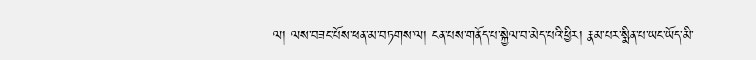ལ། ལས་བཟང་པོས་ཕན་མ་བཏགས་ལ། ངན་པས་གནོད་པ་སྐྱེལ་བ་མེད་པའི་ཕྱིར། རྣམ་པར་སྨིན་པ་ཡང་ཡོད་མི་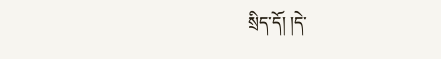སྲིད་དོ། །དེ་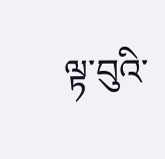ལྟ་བུའི་